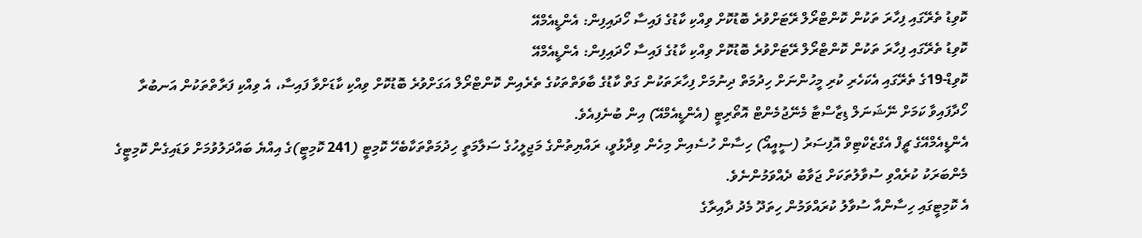ކޮވިޑު ތެރޭގައި ފިހާރަ ތަކުން ކޮންޓްރޯލް ރޭޓަށްވުރެ ބޮޑުކޮށް ވިއްކި ކާޑުގެ ފައިސާ ހޯދައިފިން: އެންޑީއެމްއޭ
ކޮވިޑު ތެރޭގައި ފިހާރަ ތަކުން ކޮންޓްރޯލް ރޭޓަށްވުރެ ބޮޑުކޮށް ވިއްކި ކާޑުގެ ފައިސާ ހޯދައިފިން: އެންޑީއެމްއޭ
ކޮވިޑް-19ގެ ތެރޭގައި އެކަހެރި ކުރި މީހުންނަށް ހިދުމަތް ދިނުމަށް ފިހާރަތަކުން ގަތް ކާޑުގެ ބާވަތްތަކުގެ ތެރެއިން ކޮންޓްރޯލް އަގަށްވުރެ ބޮޑުކޮށް ވިއްކި ކާޑަށްވާ ފައިސާ، އެ ވިއްކި ފަރާތްތަކުން އަނބުރާ ހޯދާފައިވާ ކަމަށް ނޭޝަނަލް ޑިޒާސްޓާ މެނޭޖުމެންޓް އޮތޯރިޓީ (އެންޑީއެމްއޭ) އިން ބުނެފިއެވެ.
އެންޑީއެމްއޭގެ ޗީފް އެގްޒެކްޓިވް އޮފިސަރު (ސީއީއޯ) ހިސާން ހުސެއިން މިހެން ވިދާޅުވީ، ރައްޔިތުންގެ މަޖިލީހުގެ ސަލާމަތީ ހިދުމަތްތަކާބެހޭ ކޮމިޓީ (241 ކޮމިޓީ)ގެ އިއްޔެ ބައްދަލުވުމަށް ވަޑައިގެން ކޮމިޓީގެ މެންބަރަކު ކުރެއްވި ސުވާލުތަކަށް ޖަވާބު ދެއްވަމުންނެވެ.
އެ ކޮމިޓީގައި ހިސާންއާ ސުވާލު ކުރައްވަމުން ހިތަދޫ މެދު ދާއިރާގެ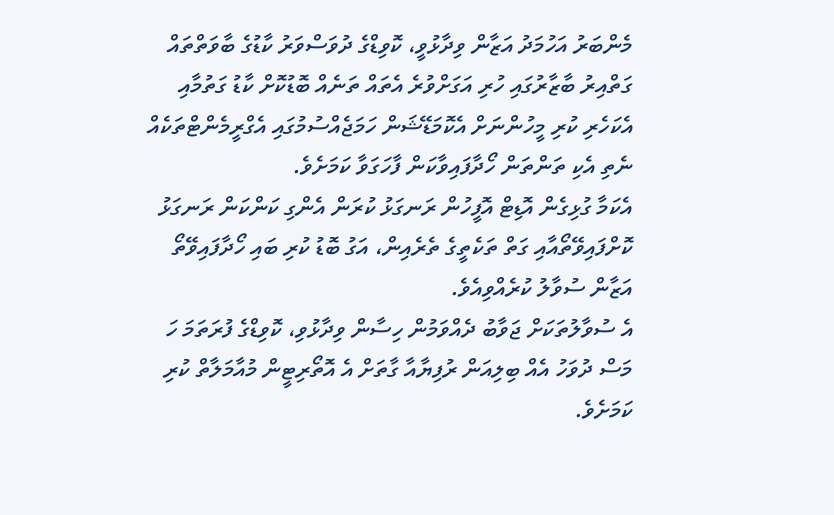މެންބަރު އަހުމަދު އަޒާން ވިދާޅުވީ، ކޮވިޑްގެ ދުވަސްވަރު ކާޑުގެ ބާވަތްތައް ގަތްއިރު ބާޒާރުގައި ހުރި އަގަށްވުރެ އެތައް ތަނެއް ބޮޑުކޮށް ކާޑު ގަތުމާއި އެކަހެރި ކުރި މީހުންނަށް އެކޮމަޑޭޝަން ހަމަޖެއްސުމުގައި އެގްރީމެންޓްތަކެއް ނެތި އެކި ތަންތަން ހޯދާފައިވާކަން ފާހަގަވާ ކަމަށެވެ.
އެކަމާ ގުޅިގެން އޮޑިޓް އޮފީހުން ރަނގަޅު ކުރަން އެންގި ކަންކަން ރަނގަޅު ކޮށްފައިވޭތޯއާއި ގަތް ތަކެތީގެ ތެރެއިން، އަގު ބޮޑު ކުރި ބައި ހޯދާފައިވޭތޯ އަޒާން ސުވާލު ކުރެއްވިއެވެ.
އެ ސުވާލުތަކަށް ޖަވާބު ދެއްވަމުން ހިސާން ވިދާޅުވި، ކޮވިޑްގެ ފުރަތަމަ ހަ މަސް ދުވަހު އެއް ބިލިއަން ރުފިޔާއާ ގާތަށް އެ އޮތޯރިޓީން މުއާމަލާތް ކުރި ކަމަށެވެ.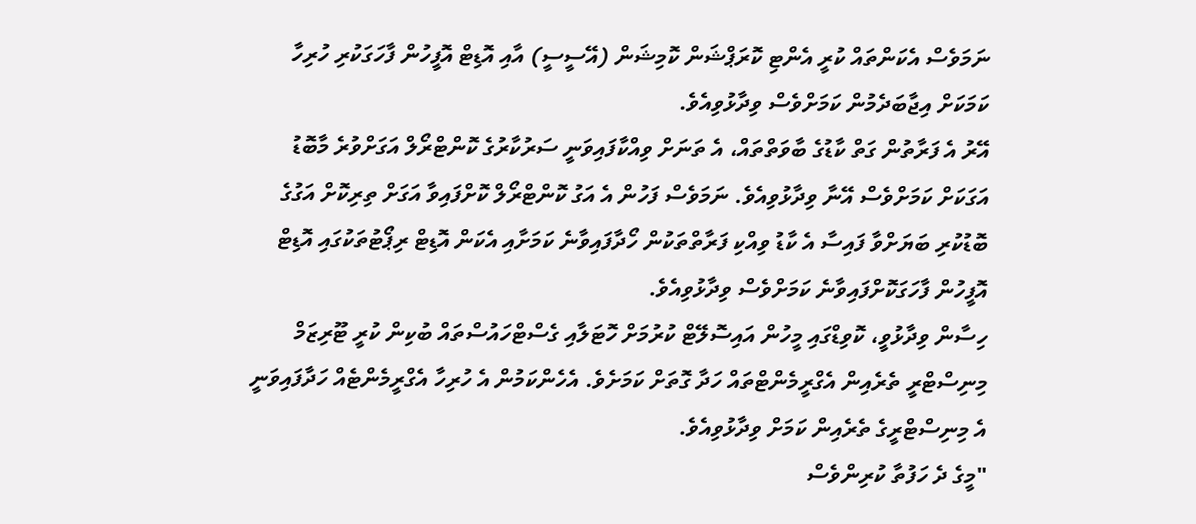ނަމަވެސް އެކަންތައް ކުރީ އެންޓި ކޮރަޕްޝަން ކޮމިޝަން (އޭސީސީ) އާއި އޮޑިޓް އޮފީހުން ފާހަގަކުރި ހުރިހާ ކަމަކަށް އިޖާބަދެމުން ކަމަށްވެސް ވިދާޅުވިއެވެ.
އޭރު އެ ފަރާތުން ގަތް ކާޑުގެ ބާވަތްތައް، އެ ތަނަށް ވިއްކާފައިވަނީ ސަރުކާރުގެ ކޮންޓްރޯލް އަގަށްވުރެ މާބޮޑު އަގަކަށް ކަމަށްވެސް އޭނާ ވިދާޅުވިއެވެ. ނަމަވެސް ފަހުން އެ އަގު ކޮންޓްރޯލް ކޮށްފައިވާ އަގަށް ތިރިކޮށް އަގުގެ ބޮޑުކުރި ބަޔަށްވާ ފައިސާ އެ ކާޑު ވިއްކި ފަރާތްތަކުން ހޯދާފައިވާނެ ކަމަށާއި އެކަން އޮޑިޓް ރިޕޯޓުތަކުގައި އޮޑިޓް އޮފީހުން ފާހަގަކޮށްފައިވާނެ ކަމަށްވެސް ވިދާޅުވިއެވެ.
ހިސާން ވިދާޅުވީ، ކޮވިޑްގައި މީހުން އައިސޮލޭޓް ކުރުމަށް ހޮޓަލާއި ގެސްޓްހައުސްތައް ބުކިން ކުރީ ޓޫރިޒަމް މިނިސްޓްރީ ތެރެއިން އެގްރީމެންޓްތައް ހަދާ ގޮތަށް ކަމަށެވެ. އެހެންކަމުން އެ ހުރިހާ އެގްރީމެންޓެއް ހަދާފައިވަނީ އެ މިނިސްޓްރީގެ ތެރެއިން ކަމަށް ވިދާޅުވިއެވެ.
"މީގެ ދެ ހަފުތާ ކުރިންވެސް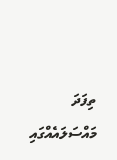ތިފަދަ މައްސަލައެއްގައި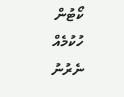ކޯޓުން ހުކުމެއް ނެރުނު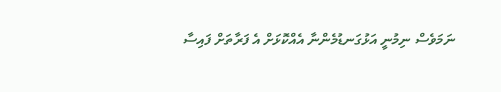ނަމަވެސް ނިމުނީ އަޅުގަނޑުމެންނާ އެއްކޮޅަށް އެ ފަރާތަށް ފައިސާ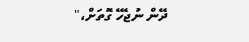ދޭން ނުޖެހޭ ގޮތަށް،"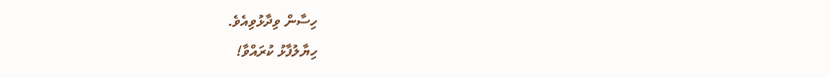ހިސާން ވިދާޅުވިއެވެ.
ހިޔާލުފާޅު ކުރައްވާ!